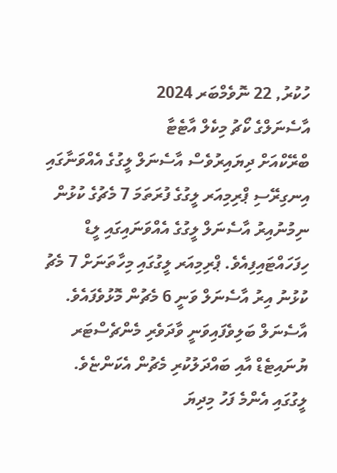ހުކުރު, 22 ނޮވެމްބަރ 2024
އާސެނަލްގެ ކޯޗު މިކެލް އާޓެޓާ
ބްރޭކްއަށް ދިޔައިރުވެސް އާސެނަލް ލީގުގެ އެއްވަނާގައި
އިނގިރޭސި ޕްރިމިއަރ ލީގުގެ ފުރަތަމަ 7 މެޗުގެ ކުޅުން ނިމުނުއިރު އާސެނަލް ލީގުގެ އެއްވަނައިގައި ލީޑް ހިފަހައްޓައިފިއެވެ. ޕްރިމިއަރ ލީގުގައި މިހާތަނަށް 7 މެޗު ކުޅުނު އިރު އާސެނަލް ވަނީ 6 މެޗުން މޮޅުވެފައެވެ. އާސެނަލް ބަލިވެފައިވަނީ ވާދަވެރި މެންޗެސްޓަރ ޔުނައިޓެޑް އާއި ބައްދަލުކުރި މެޗުން އެކަންޏެވެ.
ލީގުގައި އެންމެ ފަހު މިދިޔަ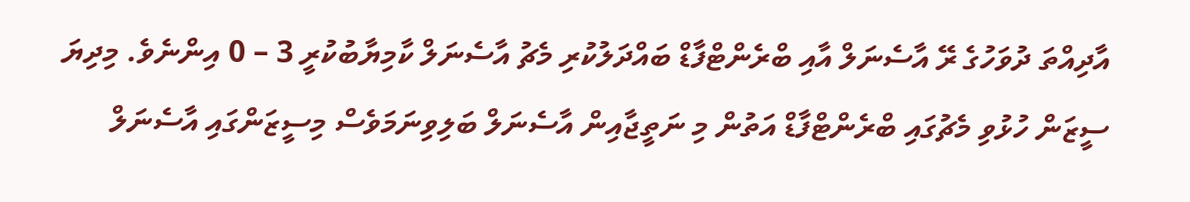އާދިއްތަ ދުވަހުގެ ރޭ އާސެނަލް އާއި ބްރެންޓްފާޑް ބައްދަލުކުރި މެޗު އާސެނަލް ކާމިޔާބުކުރީ 3 – 0 އިންނެވެ. މިދިޔަ ސީޒަން ހުޅުވި މެޗުގައި ބްރެންޓްފާޑް އަތުން މި ނަތީޖާއިން އާސެނަލް ބަލިވިނަމަވެސް މިސީޒަންގައި އާސެނަލް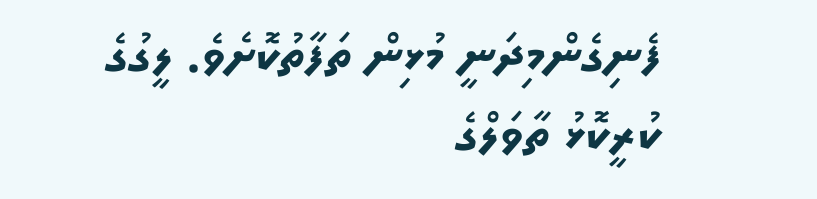ފެނިގެންމިދަނީ މުޅިން ތަފާތުކޮށެވެ. ލީގުގެ ކުރީކޮޅު ތާވަލްގެ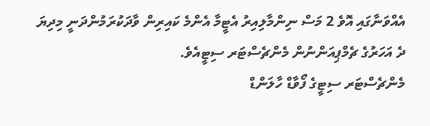އެއްވަނާގައި އޮވެ 2 މަސް ނިންމާލިއިރު އެޓީމާ އެންމެ ކައިރިން ވާދަކުރަމުންދަނީ މިދިޔަ ދެ އަހަރުގެ ޗެމްޕިއަންނުން މެންޗެސްޓަރ ސިޓީއެވެ.
މެންޗެސްޓަރ ސިޓީގެ ފޯވާޑް ހާލަންޑް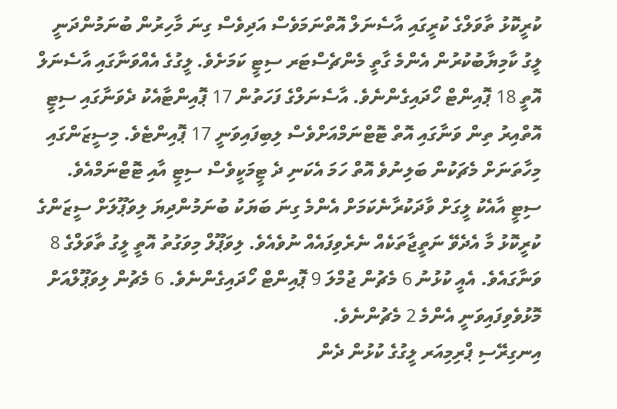ކުރީކޮޅު ތާވަލްގެ ކުރީގައި އާސެނަލް އޮތްނަމަވެސް އަދިވެސް ގިނަ މާހިރުން ބުނަމުންދަނީ ލީގު ކާމިޔާބުކުރުން އެންމެ ގާތީ މެންޗެސްޓަރ ސިޓީ ކަމަށެވެ. ލީގުގެ އެއްވަނާގައި އާސެނަލް އޮތީ 18 ޕޮއިންޓް ހޯދައިގެންނެވެ. އާސެނަލްގެ ފަހަތުން 17 ޕޮއިންޓާއެކު ދެވަނާގައި ސިޓީ އޮތްއިރު ތިން ވަނާގައި އޮތް ޓޮޓްނަމްއަށްވެސް ލިބިފައިވަނީ 17 ޕޮއިންޓެވެ. މިސީޒަންގައި މިހާތަނަށް މެޗަކުން ބަލިނުވެ އޮތް ހަމަ އެކަނި ދެ ޓީމަކީވެސް ސިޓީ އާއި ޓޮޓްނަމްއެވެ.
ސިޓީ އާއެކު ލީގަށް ވާދަކުރާނެކަމަށް އެންމެ ގިނަ ބަޔަކު ބުނަމުންދިޔަ ލިވަޕޫލަށް ސީޒަންގެ ކުރީކޮޅު މާ އެދެވޭ ނަތީޖާތަކެއް ނެރެވިފައެއް ނުވެއެވެ. ލިވަޕޫލް މިވަގުތު އޮތީ ލީގު ތާވަލްގެ 8 ވަނާގައެވެ. އެއީ ކުޅުނު 6 މެޗުން ޖުމްލަ 9 ޕޮއިންޓް ހޯދައިގެންނެވެ. 6 މެޗުން ލިވަޕޫލްއަށް މޮޅުވެވިފައިވަނީ އެންމެ 2 މެޗުންނެވެ.
އިނގިރޭސި ޕްރިމިއަރ ލީގުގެ ކުޅުން ދެން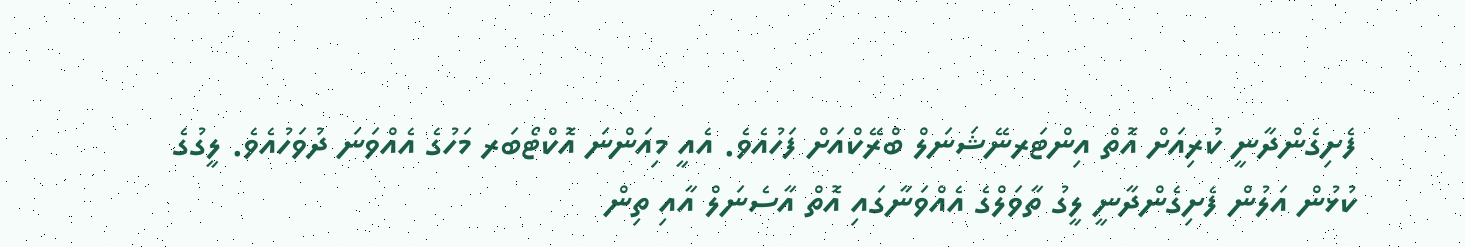ފެށިގެންދާނީ ކުރިއަށް އޮތް އިންޓަރނޭޝަނަލް ބްރޭކްއަށް ފަހުއެވެ. އެއީ މިއަންނަ އޮކްޓޯބަރ މަހުގެ އެއްވަނަ ދުވަހުއެވެ. ލީގުގެ ކުޅުން އަލުން ފެށިގެންދާނީ ލީގު ތާވަލްގެ އެއްވަނާގައި އޮތް އާސެނަލް އާއި ތިން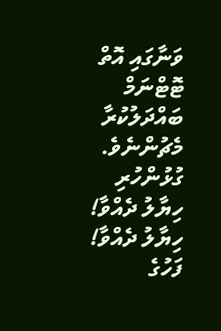ވަނާގައި އޮތް ޓޮޓްނަމް ބައްދަލުކުރާ މެޗުންނެވެ.
ގުޅުންހުރި
ހިޔާލު ދެއްވާ!
ހިޔާލު ދެއްވާ!
ފަހުގެ